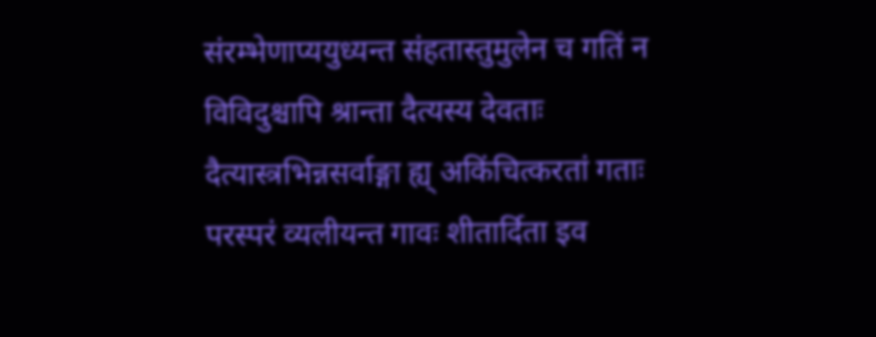संरम्भेणाप्ययुध्यन्त संहतास्तुमुलेन च गतिं न विविदुश्चापि श्रान्ता दैत्यस्य देवताः
दैत्यास्त्रभिन्नसर्वाङ्गा ह्य् अकिंचित्करतां गताः परस्परं व्यलीयन्त गावः शीतार्दिता इव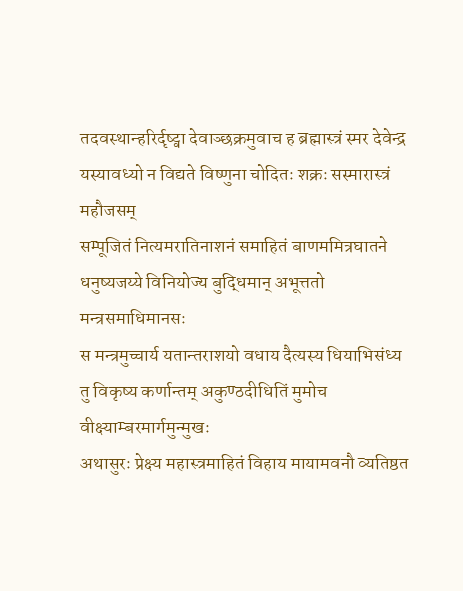तदवस्थान्हरिर्दृष्ट्वा देवाञ्छक्रमुवाच ह ब्रह्मास्त्रं स्मर देवेन्द्र यस्यावध्यो न विद्यते विष्णुना चोदितः शक्रः सस्मारास्त्रं महौजसम्
सम्पूजितं नित्यमरातिनाशनं समाहितं बाणममित्रघातने धनुष्यजय्ये विनियोज्य बुद्धिमान् अभूत्ततो मन्त्रसमाधिमानसः
स मन्त्रमुच्चार्य यतान्तराशयो वधाय दैत्यस्य धियाभिसंध्य तु विकृष्य कर्णान्तम् अकुण्ठदीधितिं मुमोच वीक्ष्याम्बरमार्गमुन्मुखः
अथासुरः प्रेक्ष्य महास्त्रमाहितं विहाय मायामवनौ व्यतिष्ठत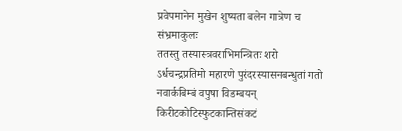प्रवेपमानेन मुखेन शुष्यता बलेन गात्रेण च संभ्रमाकुलः
ततस्तु तस्यास्त्रवराभिमन्त्रितः शरो ऽर्धचन्द्रप्रतिमो महारणे पुरंदरस्यासनबन्धुतां गतो नवार्कबिम्बं वपुषा विडम्बयन्
किरीटकोटिस्फुटकान्तिसंकटं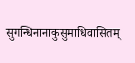सुगन्धिनानाकुसुमाधिवासितम्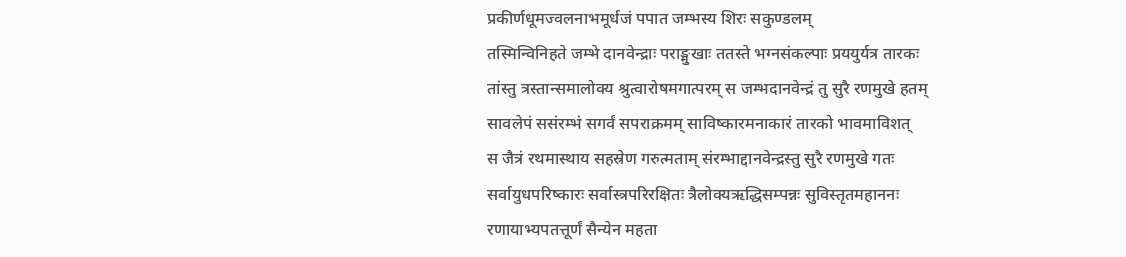प्रकीर्णधूमज्वलनाभमूर्धजं पपात जम्भस्य शिरः सकुण्डलम्
तस्मिन्विनिहते जम्भे दानवेन्द्राः पराङ्मुखाः ततस्ते भग्नसंकल्पाः प्रययुर्यत्र तारकः
तांस्तु त्रस्तान्समालोक्य श्रुत्वारोषमगात्परम् स जम्भदानवेन्द्रं तु सुरै रणमुखे हतम्
सावलेपं ससंरम्भं सगर्वं सपराक्रमम् साविष्कारमनाकारं तारको भावमाविशत्
स जैत्रं रथमास्थाय सहस्रेण गरुत्मताम् संरम्भाद्दानवेन्द्रस्तु सुरै रणमुखे गतः
सर्वायुधपरिष्कारः सर्वास्त्रपरिरक्षितः त्रैलोक्यऋद्धिसम्पन्नः सुविस्तृतमहाननः
रणायाभ्यपतत्तूर्णं सैन्येन महता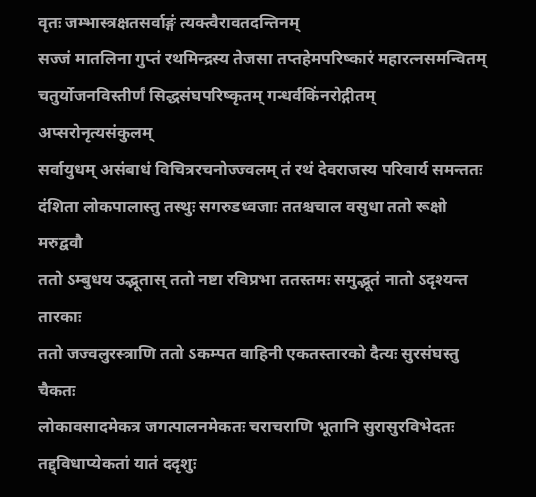वृतः जम्भास्त्रक्षतसर्वाङ्गं त्यक्त्वैरावतदन्तिनम्
सज्जं मातलिना गुप्तं रथमिन्द्रस्य तेजसा तप्तहेमपरिष्कारं महारत्नसमन्वितम्
चतुर्योजनविस्तीर्णं सिद्धसंघपरिष्कृतम् गन्धर्वकिंनरोद्गीतम् अप्सरोनृत्यसंकुलम्
सर्वायुधम् असंबाधं विचित्ररचनोज्ज्वलम् तं रथं देवराजस्य परिवार्य समन्ततः
दंशिता लोकपालास्तु तस्थुः सगरुडध्वजाः ततश्चचाल वसुधा ततो रूक्षो मरुद्ववौ
ततो ऽम्बुधय उद्भूतास् ततो नष्टा रविप्रभा ततस्तमः समुद्भूतं नातो ऽदृश्यन्त तारकाः
ततो जज्वलुरस्त्राणि ततो ऽकम्पत वाहिनी एकतस्तारको दैत्यः सुरसंघस्तु चैकतः
लोकावसादमेकत्र जगत्पालनमेकतः चराचराणि भूतानि सुरासुरविभेदतः
तद्द्विधाप्येकतां यातं ददृशुः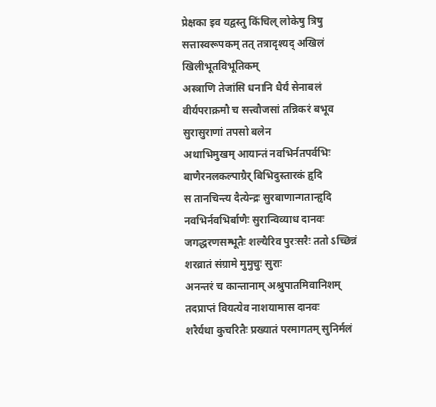प्रेक्षका इव यद्वस्तु किंचिल् लोकेषु त्रिषु सत्तास्वरूपकम् तत् तत्रादृश्यद् अखिलं खिलीभूतविभूतिकम्
अस्त्राणि तेजांसि धनानि धैर्यं सेनाबलं वीर्यपराक्रमौ च सत्त्वौजसां तन्निकरं बभूव सुरासुराणां तपसो बलेन
अथाभिमुखम् आयान्तं नवभिर्नतपर्वभिः बाणैरनलकल्पाग्रैर् बिभिदुस्तारकं हृदि
स तानचिन्त्य दैत्येन्द्रः सुरबाणान्गतान्हृदि नवभिर्नवभिर्बाणैः सुरान्विव्याध दानवः
जगद्धरणसम्भूतैः शल्यैरिव पुरःसरैः ततो ऽच्छिन्नं शरव्रातं संग्रामे मुमुचुः सुराः
अनन्तरं च कान्तानाम् अश्रुपातमिवानिशम् तदप्राप्तं वियत्येव नाशयामास दानवः
शरैर्यथा कुचरितैः प्रख्यातं परमागतम् सुनिर्मलं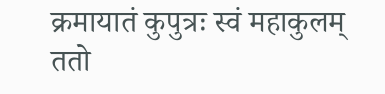क्रमायातं कुपुत्रः स्वं महाकुलम्
ततो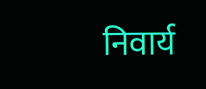निवार्य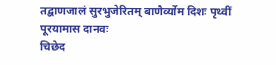तद्बाणजालं सुरभुजेरितम् बाणैर्व्योम दिशः पृथ्वीं पूरयामास दानवः
चिछेद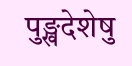पुङ्खदेशेषु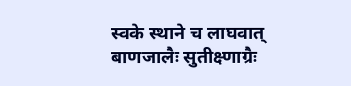स्वके स्थाने च लाघवात् बाणजालैः सुतीक्ष्णाग्रैः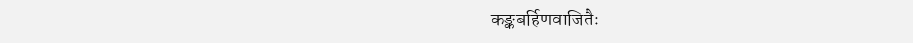कङ्कबर्हिणवाजितैः